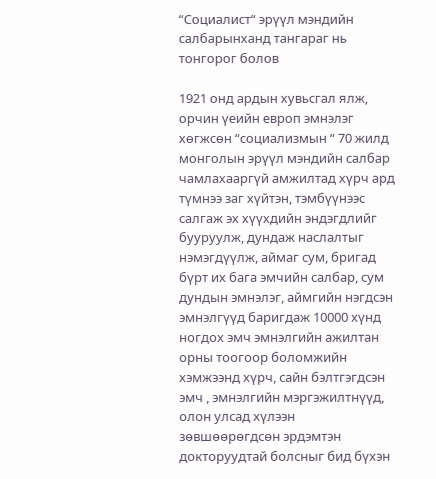“Социалист“ эрүүл мэндийн салбарынханд тангараг нь тонгорог болов

1921 онд ардын хувьсгал ялж, орчин үеийн европ эмнэлэг хөгжсөн “социализмын “ 70 жилд монголын эрүүл мэндийн салбар чамлахааргүй амжилтад хүрч ард түмнээ заг хүйтэн, тэмбүүнээс салгаж эх хүүхдийн эндэгдлийг бууруулж, дундаж наслалтыг нэмэгдүүлж, аймаг сум, бригад бүрт их бага эмчийн салбар, сум дундын эмнэлэг, аймгийн нэгдсэн эмнэлгүүд баригдаж 10000 хүнд ногдох эмч эмнэлгийн ажилтан орны тоогоор боломжийн хэмжээнд хүрч, сайн бэлтгэгдсэн эмч , эмнэлгийн мэргэжилтнүүд, олон улсад хүлээн зөвшөөрөгдсөн эрдэмтэн докторуудтай болсныг бид бүхэн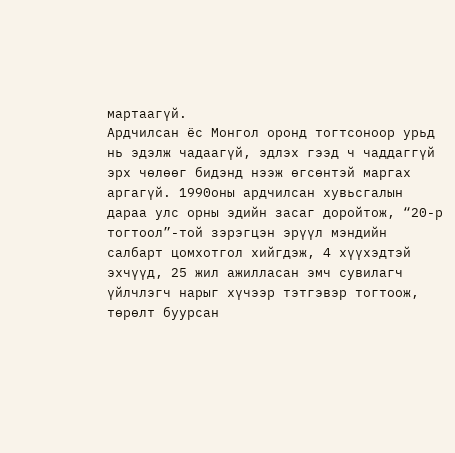мартаагүй.
Ардчилсан ёс Монгол оронд тогтсоноор урьд нь эдэлж чадаагүй, эдлэх гээд ч чаддаггүй эрх чөлөөг бидэнд нээж өгсөнтэй маргах аргагүй. 1990оны ардчилсан хувьсгалын дараа улс орны эдийн засаг доройтож, “20-р тогтоол”-той зэрэгцэн эрүүл мэндийн салбарт цомхотгол хийгдэж, 4 хүүхэдтэй эхчүүд, 25 жил ажилласан эмч сувилагч үйлчлэгч нарыг хүчээр тэтгэвэр тогтоож, төрөлт буурсан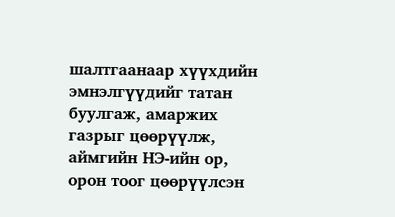шалтгаанаар хүүхдийн эмнэлгүүдийг татан буулгаж, амаржих газрыг цөөрүүлж, аймгийн НЭ-ийн ор, орон тоог цөөрүүлсэн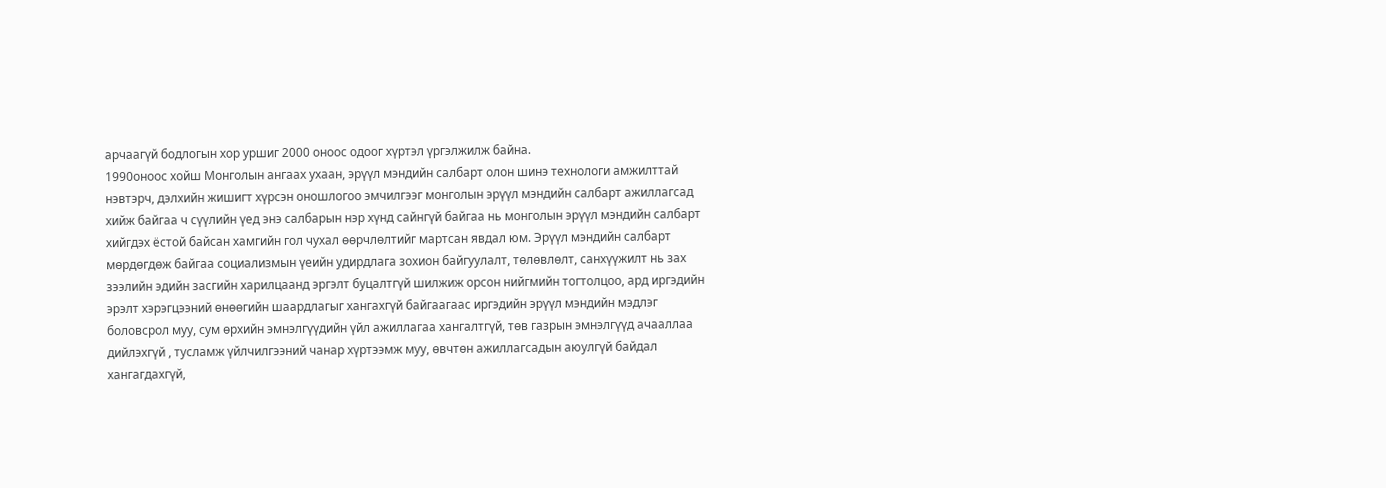арчаагүй бодлогын хор уршиг 2000 оноос одоог хүртэл үргэлжилж байна.
1990оноос хойш Монголын ангаах ухаан, эрүүл мэндийн салбарт олон шинэ технологи амжилттай нэвтэрч, дэлхийн жишигт хүрсэн оношлогоо эмчилгээг монголын эрүүл мэндийн салбарт ажиллагсад хийж байгаа ч сүүлийн үед энэ салбарын нэр хүнд сайнгүй байгаа нь монголын эрүүл мэндийн салбарт хийгдэх ёстой байсан хамгийн гол чухал өөрчлөлтийг мартсан явдал юм. Эрүүл мэндийн салбарт мөрдөгдөж байгаа социализмын үеийн удирдлага зохион байгуулалт, төлөвлөлт, санхүүжилт нь зах зээлийн эдийн засгийн харилцаанд эргэлт буцалтгүй шилжиж орсон нийгмийн тогтолцоо, ард иргэдийн эрэлт хэрэгцээний өнөөгийн шаардлагыг хангахгүй байгаагаас иргэдийн эрүүл мэндийн мэдлэг боловсрол муу, сум өрхийн эмнэлгүүдийн үйл ажиллагаа хангалтгүй, төв газрын эмнэлгүүд ачааллаа дийлэхгүй , тусламж үйлчилгээний чанар хүртээмж муу, өвчтөн ажиллагсадын аюулгүй байдал хангагдахгүй,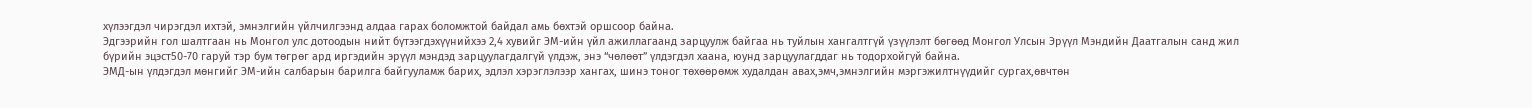хүлээгдэл чирэгдэл ихтэй, эмнэлгийн үйлчилгээнд алдаа гарах боломжтой байдал амь бөхтэй оршсоор байна.
Эдгээрийн гол шалтгаан нь Монгол улс дотоодын нийт бүтээгдэхүүнийхээ 2,4 хувийг ЭМ-ийн үйл ажиллагаанд зарцуулж байгаа нь туйлын хангалтгүй үзүүлэлт бөгөөд Монгол Улсын Эрүүл Мэндийн Даатгалын санд жил бүрийн эцэст50-70 гаруй тэр бум төгрөг ард иргэдийн эрүүл мэндэд зарцуулагдалгүй үлдэж, энэ “чөлөөт” үлдэгдэл хаана, юунд зарцуулагддаг нь тодорхойгүй байна.
ЭМД-ын үлдэгдэл мөнгийг ЭМ-ийн салбарын барилга байгууламж барих, эдлэл хэрэглэлээр хангах, шинэ тоног төхөөрөмж худалдан авах,эмч,эмнэлгийн мэргэжилтнүүдийг сургах,өвчтөн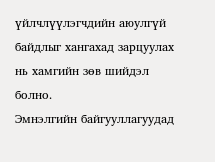үйлчлүүлэгчдийн аюулгүй байдлыг хангахад зарцуулах нь хамгийн зөв шийдэл болно.
Эмнэлгийн байгууллагуудад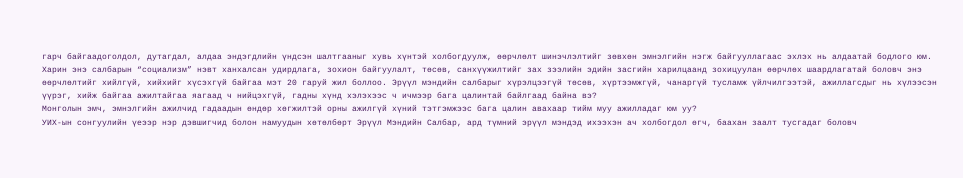гарч байгаадоголдол, дутагдал, алдаа эндэгдлийн үндсэн шалтгааныг хувь хүнтэй холбогдуулж, өөрчлөлт шинэчлэлтийг зөвхөн эмнэлгийн нэгж байгууллагаас эхлэх нь алдаатай бодлого юм.
Харин энэ салбарын “социализм” нэвт ханхалсан удирдлага, зохион байгуулалт, төсөв, санхүүжилтийг зах зээлийн эдийн засгийн харилцаанд зохицуулан өөрчлөх шаардлагатай боловч энэ өөрчлөлтийг хийлгүй, хийхийг хүсэхгүй байгаа мэт 20 гаруй жил боллоо. Эрүүл мэндийн салбарыг хүрэлцээгүй төсөв, хүртээмжгүй, чанаргүй тусламж үйлчилгээтэй, ажиллагсдыг нь хүлээсэн үүрэг, хийж байгаа ажилтайгаа яагаад ч нийцэхгүй, гадны хүнд хэлэхээс ч ичмээр бага цалинтай байлгаад байна вэ?
Монголын эмч, эмнэлгийн ажилчид гадаадын өндөр хөгжилтэй орны ажилгүй хүний тэтгэмжээс бага цалин авахаар тийм муу ажилладаг юм уу?
УИХ-ын сонгуулийн үеээр нэр дэвшигчид болон намуудын хөтөлбөрт Эрүүл Мэндийн Салбар, ард түмний эрүүл мэндэд ихээхэн ач холбогдол өгч, баахан заалт тусгадаг боловч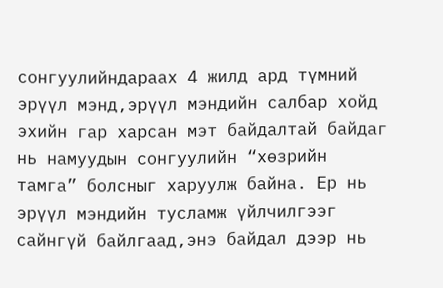сонгуулийндараах 4 жилд ард түмний эрүүл мэнд,эрүүл мэндийн салбар хойд эхийн гар харсан мэт байдалтай байдаг нь намуудын сонгуулийн “хөзрийн тамга” болсныг харуулж байна. Ер нь эрүүл мэндийн тусламж үйлчилгээг сайнгүй байлгаад,энэ байдал дээр нь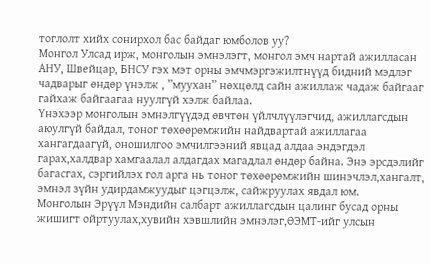тоглолт хийх сонирхол бас байдаг юмболов уу?
Монгол Улсад ирж, монголын эмнэлэгт, монгол эмч нартай ажилласан АНУ, Швейцар, БНСУ гэх мэт орны эмчмэргэжилтнүүд бидний мэдлэг чадварыг өндөр үнэлж , ”муухан” нөхцөлд сайн ажиллаж чадаж байгааг гайхаж байгаагаа нуулгүй хэлж байлаа.
Үнэхээр монголын эмнэлгүүдэд өвчтөн үйлчлүүлэгчид, ажиллагсдын аюулгүй байдал, тоног төхөөрөмжийн найдвартай ажиллагаа хангагдаагүй, оношилгоо эмчилгээний явцад алдаа эндэгдэл гарах,халдвар хамгаалал алдагдах магадлал өндөр байна. Энэ эрсдэлийг багасгах, сэргийлэх гол арга нь тоног төхөөрөмжийн шинэчлэл,хангалт, эмнэл зүйн удирдамжуудыг цэгцэлж, сайжруулах явдал юм.
Монголын Эрүүл Мэндийн салбарт ажиллагсдын цалинг бусад орны жишигт ойртуулах,хувийн хэвшлийн эмнэлэг,ӨЭМТ-ийг улсын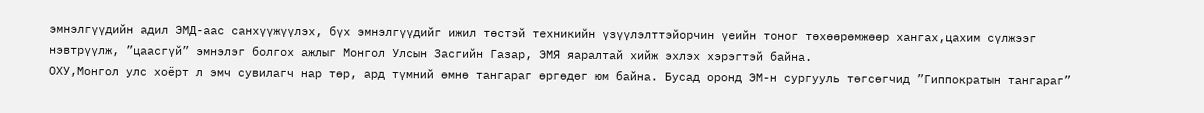эмнэлгүүдийн адил ЭМД-аас санхүүжүүлэх, бүх эмнэлгүүдийг ижил төстэй техникийн үзүүлэлттэйорчин үеийн тоног төхөөрөмжөөр хангах,цахим сүлжээг нэвтрүүлж, ”цаасгүй” эмнэлэг болгох ажлыг Монгол Улсын Засгийн Газар, ЭМЯ яаралтай хийж эхлэх хэрэгтэй байна.
ОХУ,Монгол улс хоёрт л эмч сувилагч нар төр, ард түмний өмнө тангараг өргөдөг юм байна. Бусад оронд ЭМ-н сургууль төгсөгчид ”Гиппократын тангараг”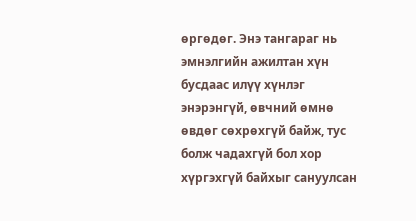өргөдөг. Энэ тангараг нь эмнэлгийн ажилтан хүн бусдаас илүү хүнлэг энэрэнгүй, өвчний өмнө өвдөг сөхрөхгүй байж, тус болж чадахгүй бол хор хүргэхгүй байхыг сануулсан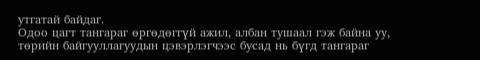утгатай байдаг.
Одоо цагт тангараг өргөдөггүй ажил, албан тушаал гэж байна уу, төрийн байгууллагуудын цэвэрлэгчээс бусад нь бүгд тангараг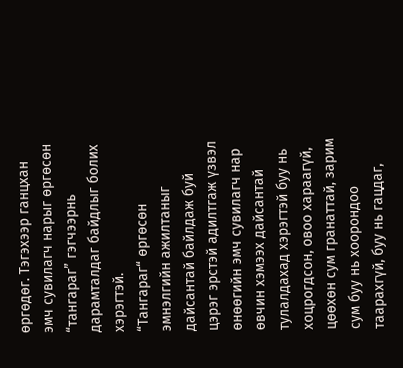өргөдөг. Тэгэхээр ганцхан эмч сувилагч нарыг өргөсөн “тангараг” гэгчээрнь дарамталдаг байдлыг болих хэрэгтэй.
“Тангараг“ өргөсөн эмнэлгийн ажилтаныг дайсантай байлдаж буй цэрэг эрстэй адилтгаж үзвэл өнөөгийн эмч сувилагч нар өвчин хэмээх дайсантай тулалдахад хэрэгтэй буу нь хоцрогдсон, овоо хараагүй, цөөхөн сум гранаттай, зарим сум буу нь хоорондоо таарахгүй, буу нь гацдаг,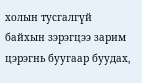холын тусгалгүй байхын зэрэгцээ зарим цэрэгнь буугаар буудах,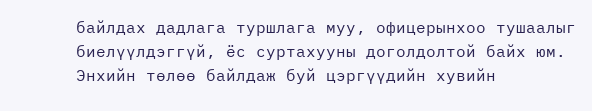байлдах дадлага туршлага муу, офицерынхоо тушаалыг биелүүлдэггүй, ёс суртахууны доголдолтой байх юм.
Энхийн төлөө байлдаж буй цэргүүдийн хувийн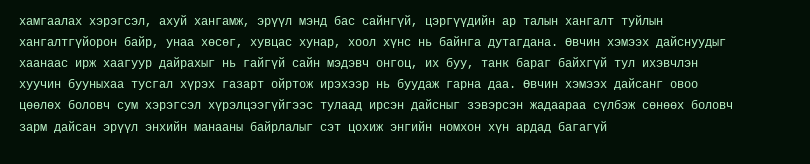хамгаалах хэрэгсэл, ахуй хангамж, эрүүл мэнд бас сайнгүй, цэргүүдийн ар талын хангалт туйлын хангалтгүйорон байр, унаа хөсөг, хувцас хунар, хоол хүнс нь байнга дутагдана. Өвчин хэмээх дайснуудыг хаанаас ирж хаагуур дайрахыг нь гайгүй сайн мэдэвч онгоц, их буу, танк бараг байхгүй тул ихэвчлэн хуучин бууныхаа тусгал хүрэх газарт ойртож ирэхээр нь буудаж гарна даа. Өвчин хэмээх дайсанг овоо цөөлөх боловч сум хэрэгсэл хүрэлцээгүйгээс тулаад ирсэн дайсныг зэвэрсэн жадаараа сүлбэж сөнөөх боловч зарм дайсан эрүүл энхийн манааны байрлалыг сэт цохиж энгийн номхон хүн ардад багагүй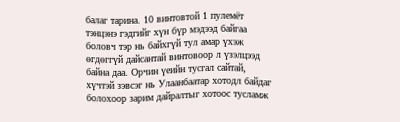балаг тарина. 10 винтовтой 1 пулемёт тэнцэнэ гэдгийг хүн бүр мэдээд байгаа боловч тэр нь байхгүй тул амар үхэж өгдөггүй дайсантай винтовоор л үзэлцээд байна даа. Орчин үеийн тусгал сайтай, хүчтэй зэвсэг нь Улаанбаатар хотодл байдаг болохоор зарим дайралтыг хотоос тусламж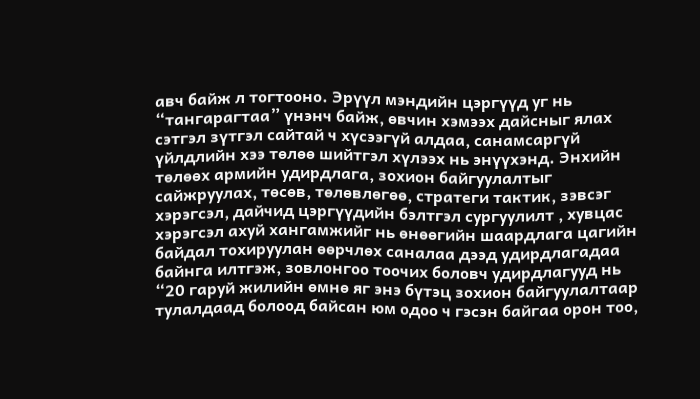авч байж л тогтооно. Эрүүл мэндийн цэргүүд уг нь “тангарагтаа” үнэнч байж, өвчин хэмээх дайсныг ялах сэтгэл зүтгэл сайтай ч хүсээгүй алдаа, санамсаргүй үйлдлийн хээ төлөө шийтгэл хүлээх нь энүүхэнд. Энхийн төлөөх армийн удирдлага, зохион байгуулалтыг сайжруулах, төсөв, төлөвлөгөө, стратеги тактик, зэвсэг хэрэгсэл, дайчид цэргүүдийн бэлтгэл сургуулилт , хувцас хэрэгсэл ахуй хангамжийг нь өнөөгийн шаардлага цагийн байдал тохируулан өөрчлөх саналаа дээд удирдлагадаа байнга илтгэж, зовлонгоо тоочих боловч удирдлагууд нь “20 гаруй жилийн өмнө яг энэ бүтэц зохион байгуулалтаар тулалдаад болоод байсан юм одоо ч гэсэн байгаа орон тоо,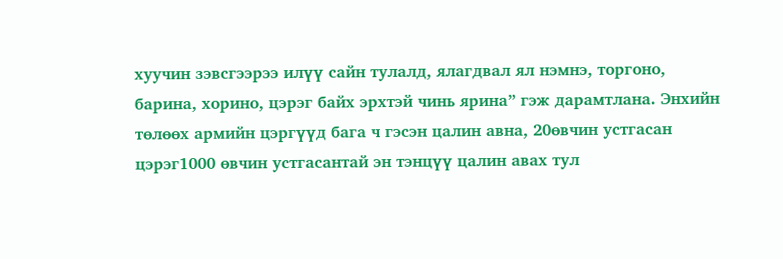хуучин зэвсгээрээ илүү сайн тулалд, ялагдвал ял нэмнэ, торгоно, барина, хорино, цэрэг байх эрхтэй чинь ярина” гэж дарамтлана. Энхийн төлөөх армийн цэргүүд бага ч гэсэн цалин авна, 20өвчин устгасан цэрэг1000 өвчин устгасантай эн тэнцүү цалин авах тул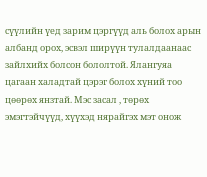сүүлийн үед зарим цэргүүд аль болох арын албанд орох, эсвэл ширүүн тулалдаанаас зайлхийх болсон бололтой. Ялангуяа цагаан халадтай цэрэг болох хүний тоо цөөрөх янзтай. Мэс засал , төрөх эмэгтэйчүүд, хүүхэд нярайгэх мэт онож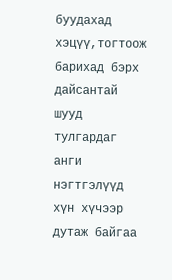буудахад хэцүү,тогтоож барихад бэрх дайсантай шууд тулгардаг анги нэгтгэлүүд хүн хүчээр дутаж байгаа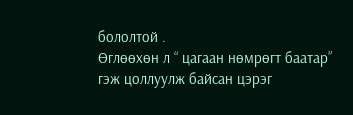бололтой .
Өглөөхөн л “ цагаан нөмрөгт баатар” гэж цоллуулж байсан цэрэг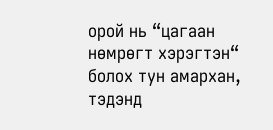орой нь “цагаан нөмрөгт хэрэгтэн“ болох тун амархан, тэдэнд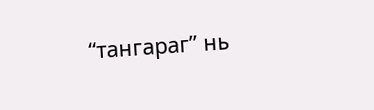“тангараг” нь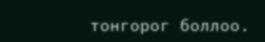тонгорог боллоо.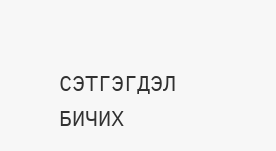СЭТГЭГДЭЛ БИЧИХ